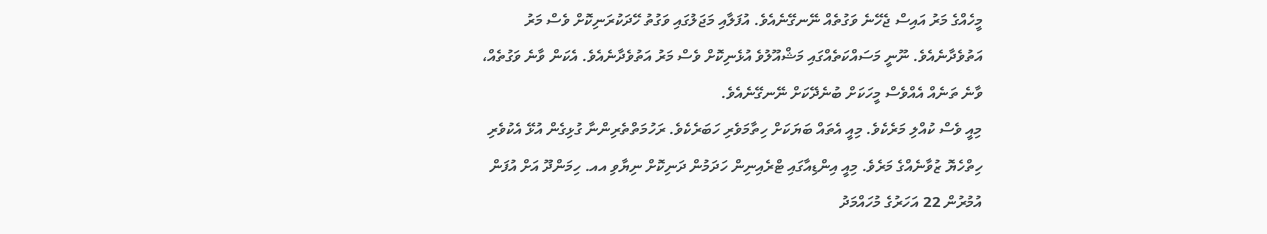މީހެއްގެ މަރު އައިސް ޖެހޭނެ ވަގުތެއް ނޭނގޭނެއެވެ. އުފަލާއި މަޖަލުގައި ވަގުތު ހޭދަކުރަނިކޮށް ވެސް މަރު އަތުވެދާނެއެވެ. ނޫނީ މަސައްކަތެއްގައި މަޝްއޫލުވެ އުޅެނިކޮށް ވެސް މަރު އަތުވެދާނެއެވެ. އެކަން ވާނެ ވަގުތެއް، ވާނެ ތަނެއް އެއްވެސް މީހަކަށް ބުނެދޭކަށް ނޭނގޭނެއެވެ.
މިއީ ވެސް ކުއްލި މަރެކެވެ. މިއީ އެތައް ބަޔަކަށް ހިތާމަވެރި ހަބަރެކެވެ. ރަހުމަތްތެރިންނާ ގުޅިގެން އުޅޭ އެކުވެރި ހިތްހެޔޮ ޒުވާނެއްގެ މަރެވެ. މިއީ އިންޑިއާގައި ޓްރެއިނިން ހަދަމުން ދަނިކޮށް ނިޔާވި އއ. ހިމަންދޫ އަށް އުފަން އުމުރުން 22 އަހަރުގެ މުހައްމަދު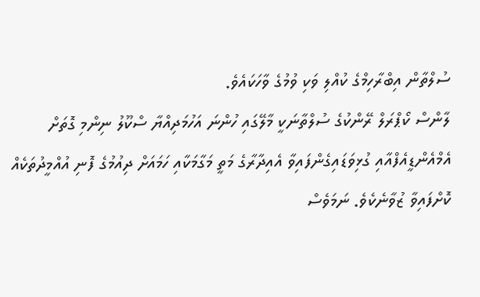ސުލްތާން އިބްރާހިމްގެ ކުއްލި ވަކި ވުމުގެ ވާހަކައެވެ.
ލާންސް ކޯޕްރަލް ރޭންކުގެ ސުލްތާނަކީ މާލޭގައި ހުންނަ އަހުމަދިއްޔާ ސްކޫލު ނިންމި ގޮތަށް އެމްއެންޑީއެފްއާއި ގުޅިވަޑައިގެންފައިވާ އެއިދާރާގެ މަތީ މަގާމަކާއި ހަމައަށް ދިއުމުގެ ފޮނި އުއްމީދުތަކެއް ކޮށްފައިވާ ޒުވާނެކެވެ. ނަމަވެސް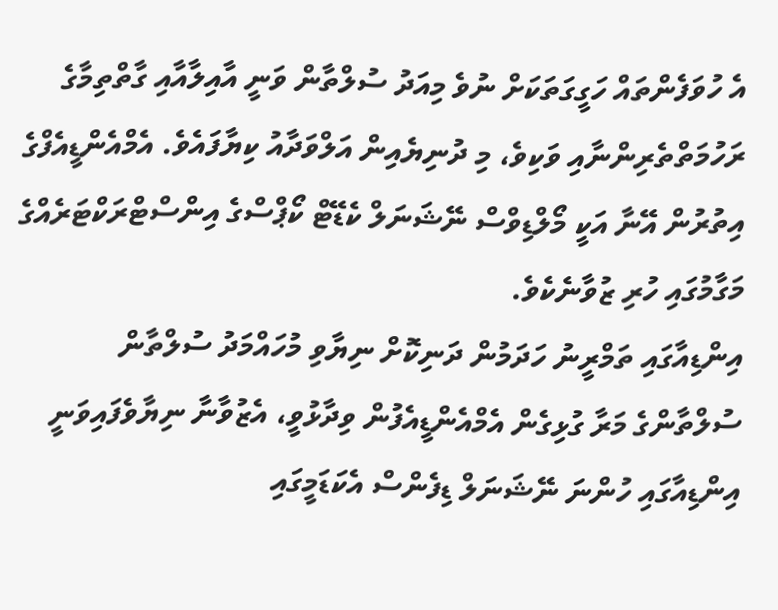އެ ހުވަފެންތައް ހަގީގަތަކަށް ނުވެ މިއަދު ސުލްތާން ވަނީ އާއިލާއާއި ގާތްތިމާގެ ރަހުމަތްތެރިންނާއި ވަކިވެ، މި ދުނިޔެއިން އަލްވަދާއު ކިޔާފައެވެ. އެމްއެންޑީއެފްގެ އިތުރުން އޭނާ އަކީ މޯލްޑިވްސް ނޭޝަނަލް ކެޑޭޓް ކޯޕްސްގެ އިންސްޓްރަކްޓަރެއްގެ މަގާމުގައި ހުރި ޒުވާނެކެވެ.
އިންޑިއާގައި ތަމްރީނު ހަދަމުން ދަނިކޮށް ނިޔާވި މުހައްމަދު ސުލްތާން
ސުލްތާންގެ މަރާ ގުޅިގެން އެމްއެންޑީއެފުން ވިދާޅުވީ، އެޒުވާނާ ނިޔާވެފައިވަނީ އިންޑިއާގައި ހުންނަ ނޭޝަނަލް ޑިފެންސް އެކަޑަމީގައި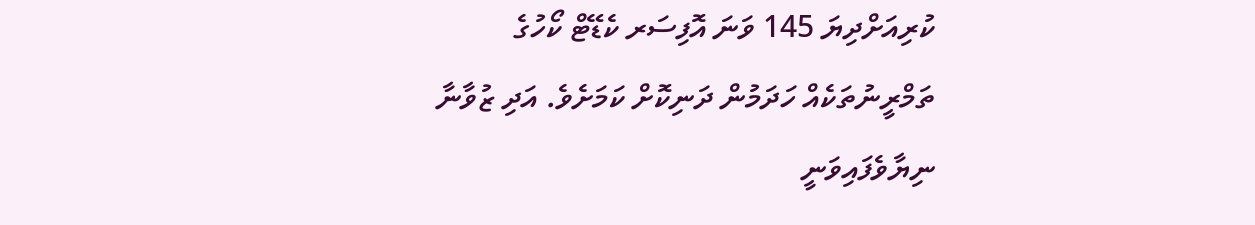ކުރިއަށްދިޔަ 145 ވަނަ އޮފިސަރ ކެޑޭޓް ކޯހުގެ ތަމްރީނުތަކެއް ހަދަމުން ދަނިކޮށް ކަމަށެވެ. އަދި ޒުވާނާ ނިޔާވެފައިވަނީ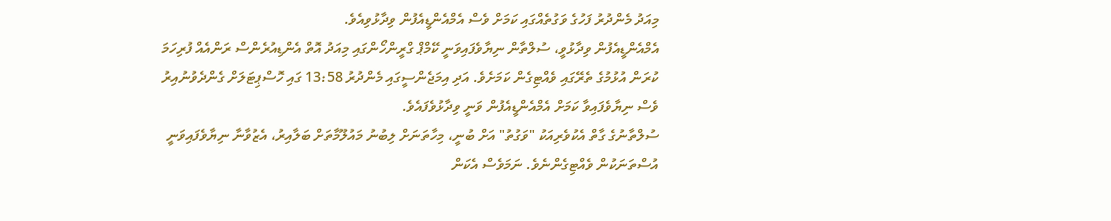މިއަދު މެންދުރު ފަހުގެ ވަގުތެއްގައި ކަމަށް ވެސް އެމްއެންޑީއެފުން ވިދާޅުވިއެވެ.
އެމްއެންޑީއެފުން ވިދާޅުވީ، ސުލްތާން ނިޔާވެފައިވަނީ ކޭމްޕް ގްރީންހޯންގައި މިއަދު އޮތް އެންޑިއުރެންސް ރަންއެއް ފުރިހަމަ ކުރަން އުޅުމުގެ ތެރޭގައި ވެއްޓިގެން ކަމަށެވެ. އަދި އިމަޖެންސީގައި މެންދުރު 13:58 ގައި ހޮސްޕިޓަލަށް ގެންދެވުނުއިރު ވެސް ނިޔާވެފައިވާ ކަމަށް އެމްއެންޑީއެފުން ވަނީ ވިދާޅުވެފައެވެ.
ސުލްތާނުގެ ގާތް އެކުވެރިއަކު "ވަގުތު" އަށް ބުނީ، މިހާތަނަށް ލިބުނު މައުލޫމާތަށް ބަލާއިރު، އެޒުވާނާ ނިޔާވެފައިވަނީ އުސްތަނަކުން ވެއްޓިގެންނެވެ. ނަމަވެސް އެކަން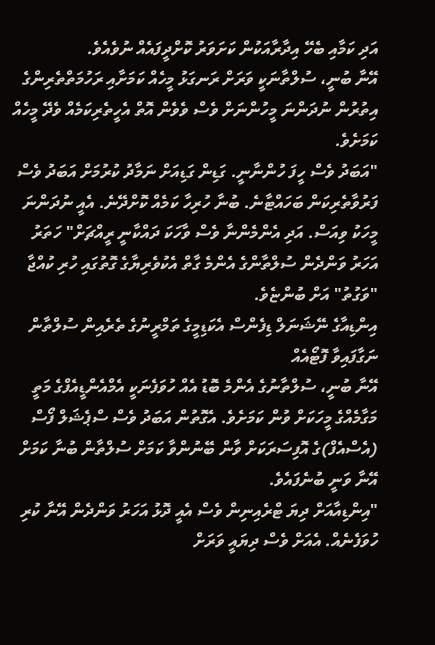އަދި ކަމާއި ބެހޭ އިދާރާއަކުން ކަށަވަރު ކޮށްދީފައެއް ނުވެއެވެ.
އޭނާ ބުނީ، ސުލްތާނަކީ ވަރަށް ރަނގަޅު މީހެއް ކަމަށާއި ރަހުމަތްތެރިންގެ އިތުރުން ނުދަންނަ މީހުންނަށް ވެސް ވެވެން އޮތް އެހީތެރިކަމެއް ވެދޭ މީހެއް ކަމަށެވެ.
"އަބަދު ވެސް ހީފަ ހުންނާނީ. ގަޑިން ގަޑިއަށް ނަމާދު ކުރުމަށް އަބަދު ވެސް ފަރުވާތެރިކަން ބަހައްޓާނެ. ބުނާ ހުރިހާ ކަމެއް ކޮށްދޭނެ. އެއީ ނުދަންނަ މީހަކު ވިއަސް. އަދި އެންމެންނާ ވެސް ވާހަކަ ދައްކާނީ ރީއްޗަށް" ހަތަރު އަހަރު ވަންދެން ސުލްތާންގެ އެންމެ ގާތް އެކުވެރިޔާގެ ގޮތުގައި ހުރި ކުއްޖާ "ވަގުތު" އަށް ބުންޏެވެ.
އިންޑިއާގެ ނޭޝަނަލް ޑިފެންސް އެކަޑިމީގެ ތަމްރީނުގެ ތެރެއިން ސުލްތާން ނަގާފައިވާ ފޮޓޯއެއް
އޭނާ ބުނީ، ސުލްތާނުގެ އެންމެ ބޮޑު އެއް ހުވަފެނަކީ އެމްއެންޑީއެފްގެ މަތީ މަގާމެއްގެ މީހަކަށް ވުން ކަމަށެވެ. އެގޮތުން އަބަދު ވެސް ސްޕެޝަލް ފޯސް (އެސްއެފް)ގެ އޮފިސަރަކަށް ވާން ބޭނުންވާ ކަމަށް ސުލްތާން ބުނާ ކަމަށް އޭނާ ވަނީ ބުނެފައެވެ.
"އިންޑިއާއަށް ދިޔަ ޓްރެއިނިން ވެސް އެއީ ދޮޅު އަހަރު ވަންދެން އޭނާ ކުރި ހުވަފެނެއް. އެއަށް ވެސް ދިޔައީ ވަރަށް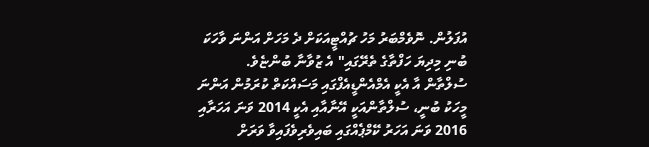އުފަލުން. ނޮވެމްބަރު މަހު ޗުއްޓީއަކަށް ދެ މަހަށް އަންނަ ވާހަކަ ބުނި މިދިޔަ ހަފްތާގެ ތެރޭގައި" އެ ޒުވާނާ ބުންޏެވެ.
ސުލްތާން އާ އެކީ އެމްއެންޑީއެފްގައި މަސައްކަތް ކުރަމުން އަންނަ މީހަކު ބުނީ، ސުލްތާންއަކީ އޭނާއާއި އެކީ 2014 ވަނަ އަހަރާއި 2016 ވަނަ އަހަރު ކޭމްޕެއްގައި ބައިވެރިވެފައިވާ ވަރަށް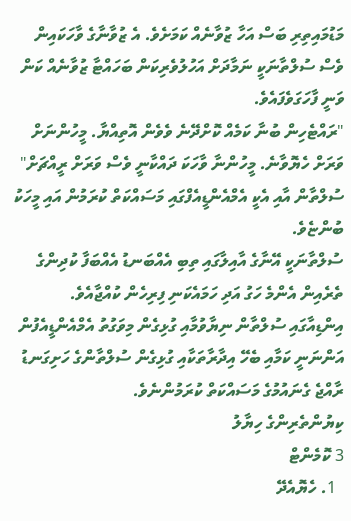މަޑުމައިތިރި ބަސް އަހާ ޒުވާނެއް ކަމަށެވެ. އެ ޒުވާނާގެ ވާހަކައިން ވެސް ސުލްތާނަކީ ނަމާދަށް އަހުލުވެރިކަން ބަހައްޓާ ޒުވާނެއް ކަން ވަނީ ފާހަގަވެފައެވެ.
"ރައްޓެހިން ބުނާ ކަމެއް ކޮށްދޭނެ ވެވެން އޮތިއްޔާ. މީހުންނަށް ވަރަށް ހެޔޮވާނެ. މީހުންނާ ވާހަކަ ދައްކާނީ ވެސް ވަރަށް ރީއްޗަށް" ސުލްތާން އާއި އެކީ އެމްއެންޑީއެފްގައި މަސައްކަތް ކުރަމުން އައި މީހަކު ބުންޏެވެ.
ސުލްތާނަކީ އޭނާގެ އާއިލާގައި ތިބި އެއްބަނޑު އެއްބަފާ ކުދިންގެ ތެރެއިން އެންމެ ހަގު އަދި ހަމައެކަނި ފިރިހެން ކުއްޖާއެވެ.
އިންޑިއާގައި ސުލްތާން ނިޔާވުމާއި ގުޅިގެން މިވަގުތު އެމްއެންޑީއެފުން އަންނަނީ ކަމާއި ބެހޭ އިދާރާތަކާއި ގުޅިގެން ސުލްތާންގެ ހަށިގަނޑު ރާއްޖެ ގެނައުމުގެ މަސައްކަތް ކުރަމުންނެވެ.
ކިޔުންތެރިންގެ ހިޔާލު
3 ކޮމެންޓް
  1. ހެޔޮއެދޭ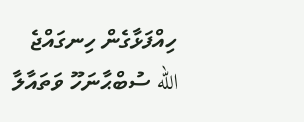ހިއްފަޅާގެން ހިނގައްޖެ الله ސުބްޙާނަހޫ ވަތައާލާ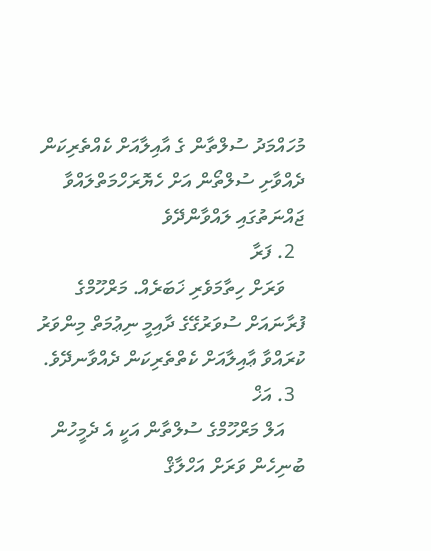މުހައްމަދު ސުލްތާން ގެ އާއިލާއަށް ކެއްތެރިކަން ދެއްވާށި ސުލްތޯން އަށް ހެޔޮރަހްމަތްލައްވާ ޖައްނަތުގައި ލައްވާންދޭވެ
  2. ފަރާ
    ވަރަށް ހިތާމަވެރި ޚަބަރެއް. މަރްހޫމްގެ ފުރާނައަށް ސުވަރުގޭގެ ދާއިމީ ނިޢުމަތް މިންވަރު ކުރައްވާ ޢާއިލާއަށް ކެތްތެރިކަން ދެއްވާނދޭވެ.
  3. އަޚް
    އަލް މަރްހޫމްގެ ސުލްތާން އަކީ އެ ދެމީހުން ބުނިހެން ވަރަށް އަހްލާޤް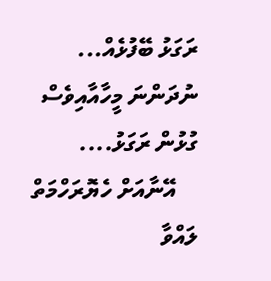ރަގަޅު ބޭފުޅެއް... ނުދަންނަ މީހާއާއިވެސް ގުޅުން ރަގަޅު....
    އޭނާއަށް ހެޔޮރަހްމަތް ލައްވާ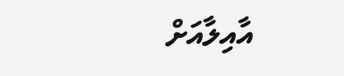އާއިލާއަށް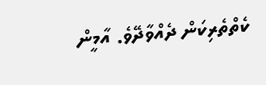ކެތްތެރިކަން ދެއްވާދޭވެ. އާމީން